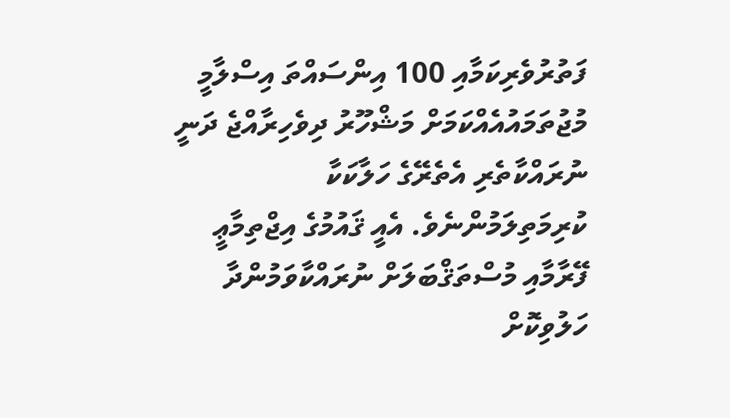ފަތުރުވެރިކަމާއި 100 އިންސައްތަ އިސްލާމީ މުޖުތަމައުއެއްކަމަށް މަޝްހޫރު ދިވެހިރާއްޖެ ދަނީ ނުރައްކާތެރި އެތެރޭގެ ހަލާކަކާ ކުރިމަތިލަމުންނެވެ. އެއީ ޤައުމުގެ އިޖްތިމާޢީ ފޭރާމާއި މުސްތަޤްބަލަށް ނުރައްކާވަމުންދާ ހަލުވިކޮށް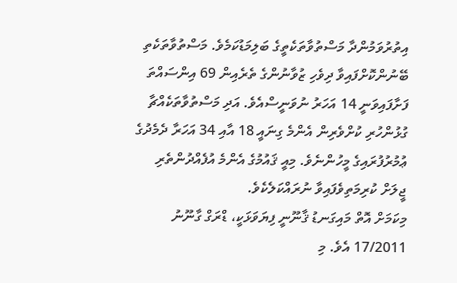އިތުރުވަމުންދާ މަސްތުވާތަކެތީގެ ބަލިމަޑުކަމެވެ. މަސްތުވާތަކެތި ބޭނުންކޮށްފައިވާ ދިވެހި ޒުވާނުންގެ ތެރެއިން 69 އިންސައްތަ ފަށާފައިވަނީ 14 އަހަރު ނުވަނީސްއެވެ. އަދި މަސްތުވާތަކެއްޗާ ގުޅުންހުރި ކުށްވެރިން އެންމެ ގިނައީ 18 އާއި 34 އަހަރާ ދެމެދުގެ ޢުމުރުފުރައިގެ މީހުންނެވެ. މިއީ ޤައުމުގެ އެންމެ އުފެއްދުންތެރި ޖީލަށް ކުރިމަތިވެފައިވާ ނުރައްކަލެކެވެ.
މިކަމަށް އޮތް މައިގަނޑު ޤާނޫނީ ފިޔަވަޅަކީ، ޑްރަގް ގާނޫނު 17/2011 އެވެ. މި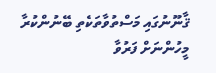ޤާނޫނުގައި މަސްތުވާތަކެތި ބޭނުންކުރާ މީހުންނަށް ފަރުވާ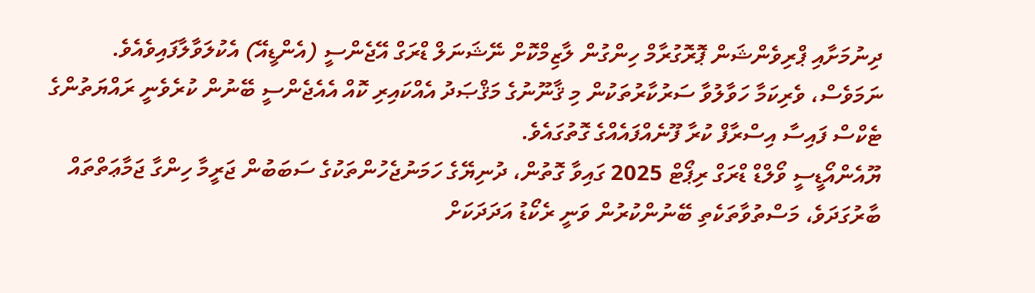ދިނުމަށާއި ޕްރިވެންޝަން ޕޮރޮގުރާމް ހިންގުން ލާޒިމްކޮށް ނޭޝަނަލް ޑްރަގް އޭޖެންސީ (އެންޑީއޭ) އެކުލަވާލާފައިވެއެވެ. ނަމަވެސް، ވެރިކަމާ ހަވާލުވާ ސަރުކާރުތަކުން މި ޤާނޫނުގެ މަޤްޞަދު އެއްކައިރި ކޮއް އެއެޖެންސީ ބޭނުން ކުރެވެނީ ރައްޔަތުންގެ ޓެކްސް ފައިސާ އިސްރާފް ކުރާ ފޫނެއްފައެއްގެ ގޮތުގައެވެ.
ޔޫއެންއޯޑީސީ ވޯލްޑް ޑްރަގް ރިޕޯޓް 2025 ގައިވާ ގޮތުން، ދުނިޔޭގެ ހަމަނުޖެހުންތަކުގެ ސަބަބުން ޖަރީމާ ހިންގާ ޖަމާޢަތްތައް ބާރުގަދަވެ، މަސްތުވާތަކެތި ބޭނުންކުރުން ވަނީ ރެކޯޑު އަދަދަކަށް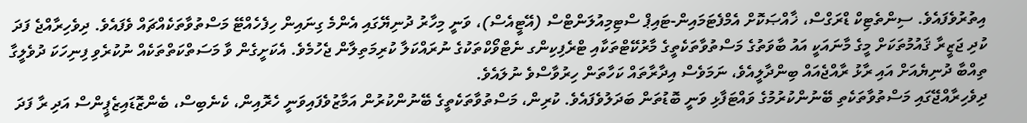އިތުރުވެފައެވެ. ސިންތެޓިކް ޑްރަގްސް، ޚާއްޞަކޮށް އެމްފެޓަމައިން-ޓައިޕް ސްޓިމިއުލަންޓްސް (އޭޓީއެސް)، ވަނީ މިހާރު ދުނިޔޭގައި އެންމެ ގިނައިން ހިފެހެއްޓޭ މަސްތުވާތަކެއްޗައް ވެފައެވެ. ދިވެހިރާއްޖެ ފަދަ ކުދި ޖަޒީރާ ޤައުމުތަކަށް މީގެ މާނައަކީ އައު ބާވަތުގެ މަސްތުވާތަކެތީގެ މާރުކޭޓްތަކާއި ޓްރެފިކިންގ ނެޓްވޯކްތަކުގެ ނުރައްކަލާ ކުރިމަތިލާން ޖެހުމެވެ. އެކަށީގެން ވާ މަސަތްކަތްތަކެއް ނުކުރެވި ފިނިހަކަ ދުވެލީގާ ތިއްބާ ދުނިޔެއަށް އައި ރާޅު ރާއްޖެއައް ބިންދާލީއެވެ، ނަމަވެސް އިދާރާތައް ކަހާތަން ހިރުވާސްވެ ނުލައެވެ.
ދިވެހިރާއްޖޭގައި މަސްތުވާތަކެތި ބޭނުންކުރުމުގެ ވައްޓަފާޅި ވަނީ ބޮޑުތަން ބަދަލުވެފައެވެ. ކުރިން، މަސްތުވާތަކެތީގެ ބޭނުންކުރުން އަމާޒުވެފައިވަނީ ހެރޮއިން، ކެނެބިސް، ބެންޒޮޑައިޒެޕީންސް އަދި ރާ ފަދަ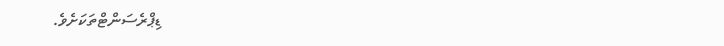ޑިޕްރެސަންޓްތަކަށެވެ.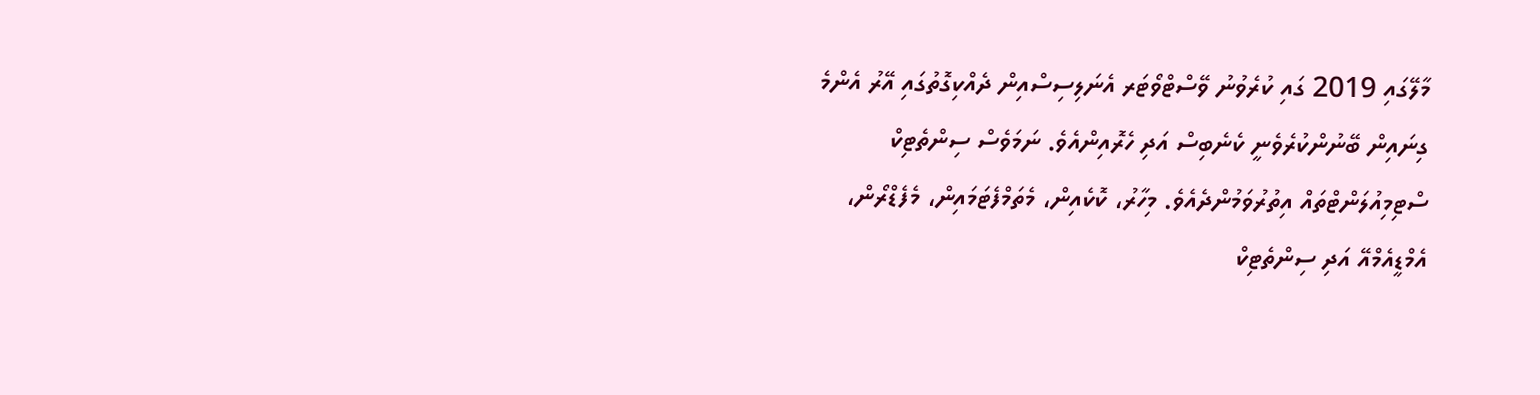މާލޭގައި 2019 ގައި ކުރެވުނު ވޭސްޓްވޯޓަރ އެނަލިސިސްއިން ދެއްކިގޮތުގައި އޭރު އެންމެ ގިނައިން ބޭނުންކުރެވެނީ ކެނެބިސް އަދި ހެރޮއިންއެވެ. ނަމަވެސް ސިންތެޓިކް ސްޓިމިއުލަންޓްތައް އިތުރުވަމުންދެއެވެ. މިހާރު، ކޮކެއިން، މެތަމްފެޓަމައިން، މެފެޑްރޯން، އެމްޑީއެމްއޭ އަދި ސިންތެޓިކް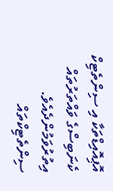އޮޕިއޮއިޑްތަކާ އި ސިންތެޓިކް ކެނަބިސްގެ ވައްތަރުތައް އިތުރުވަމުންދެއެވެ. ސިންތެޓިކްތައް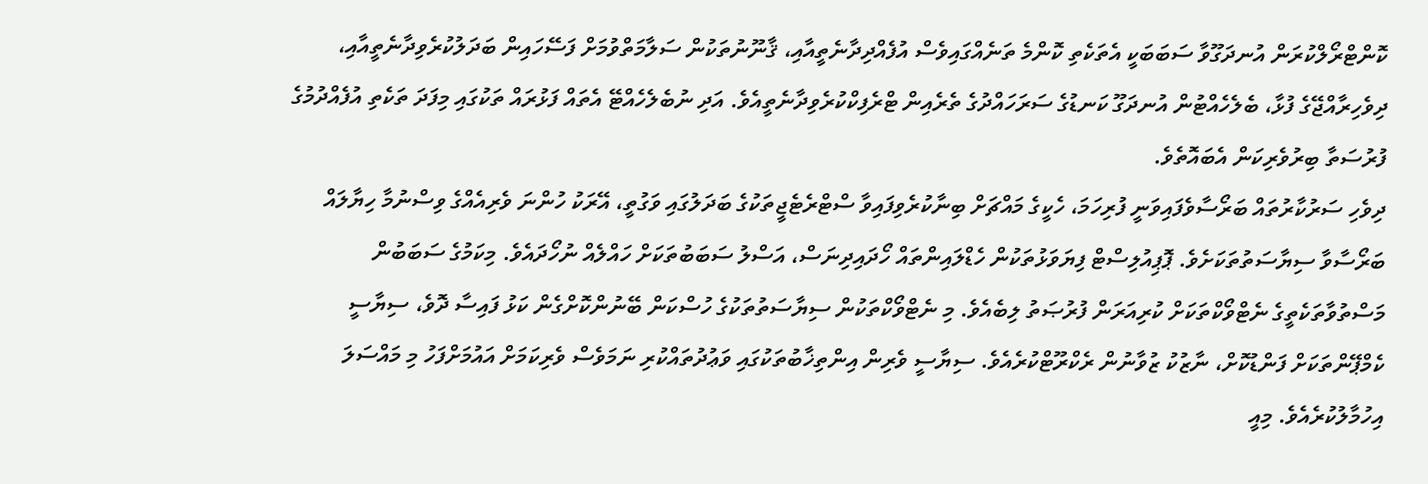ކޮންޓްރޯލްކުރަން އުނދަގޫވާ ސަބަބަކީ އެތަކެތި ކޮންމެ ތަނެއްގައިވެސް އުފެއްދިދާނެތީއާއި، ޤާނޫނުތަކުން ސަލާމަތްވުމަށް ފަސޭހައިން ބަދަލުކުރެވިދާނެތީއާއި، ދިވެހިރާއްޖޭގެ ފުޅާ، ބެލެހެއްޓުން އުނދަގޫ ކަނޑުގެ ސަރަހައްދުގެ ތެރެއިން ޓްރެފިކްކުރެވިދާނެތީއެވެ. އަދި ނުބެލެހެއްޓޭ އެތައް ފަޅުރައް ތަކުގައި މިފަދަ ތަކެތި އުފެއްދުމުގެ ފުރުސަތާ ބިރުވެރިކަން އެބައޮތެވެ.
ދިވެހި ސަރުކާރުތައް ބަރޯސާވެފައިވަނީ ފުރިހަމަ، ހެކީގެ މައްޗަށް ބިނާކުރެވިފައިވާ ސްޓްރެޓެޖީތަކުގެ ބަދަލުގައި ވަގުތީ، އޭރަކު ހުންނަ ވެރިއެއްގެ ވިސްނުމާ ހިޔާލައް ބަރޯސާވާ ސިޔާސަތުތަކަށެވެ. ޕޮޕިއުލިސްޓް ފިޔަވަޅުތަކުން ހެޑްލައިންތައް ހޯދައިދިނަސް، އަސްލު ސަބަބުތަކަށް ހައްލެއް ނުހޯދައެވެ. މިކަމުގެ ސަބަބުން މަސްތުވާތަކެތީގެ ނެޓްވޯކްތަކަށް ކުރިއަރަން ފުރުޞަތު ލިބެއެވެ. މި ނެޓްވޯކްތަކުން ސިޔާސަތުތަކުގެ ހުސްކަން ބޭނުންކޮށްގެން ކަޅު ފައިސާ ދޮވެ، ސިޔާސީ ކެމްޕޭންތަކަށް ފަންޑުކޮށް، ނާޒުކު ޒުވާނުން ރެކްރޫޓްކުރެއެވެ. ސިޔާސީ ވެރިން އިންތިޚާބުތަކުގައި ވަޢުދުތައްކުރި ނަމަވެސް ވެރިކަމަށް އައުމަށްފަހު މި މައްސަލަ އިހުމާލުކުރެއެވެ. މިއީ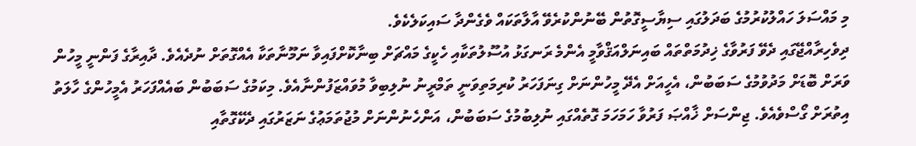މި މައްސަލަ ހައްލުކުރުމުގެ ބަދަލުގައި ސިޔާސީގޮތުން ބޭނުންކުރެވޭ އާލާތަކައް ވެގެންދާ ސައިކަލެކެވެ.
ދިވެހިރާއްޖޭގައި ދެވޭ ފަރުވާގެ ޚިދުމަތްތައް ބައިނަލްއަޤްވާމީ އެންމެ ރަނގަޅު އުސޫލުތަކާއި ހެކީގެ މައްޗަށް ބިނާކޮށްފައިވާ ނަމޫނާތަކާ އެއްގޮތަށް ނުދެއެވެ. ދާއިރާގެ ފަންނީ މީހުން ވަރަށް ބޮޑަށް މަދުވުމުގެ ސަބަބުން، އެހީއަށް އެދޭ މީހުންނަށް ގިނަފަހަރު ކުރިމަތިވަނީ ތަމްރީނު ނުލިބިވާ މުވައްޒަފުންނާއެވެ. މިކަމުގެ ސަބަބުން ބައެއްފަހަރު އެމީހުންގެ ހާލަތު އިތުރަށް ގޯސްވެއެވެ. ޖިންސަށް ޚާއްޞަ ފަރުވާ ހަމަހަމަ ގޮތެއްގައި ނުލިބުމުގެ ސަބަބުން، އަންހެނުންނަށް މުޖުތަމަޢުގެ ނަޒަރުގައި ދެކޭގޮތާއި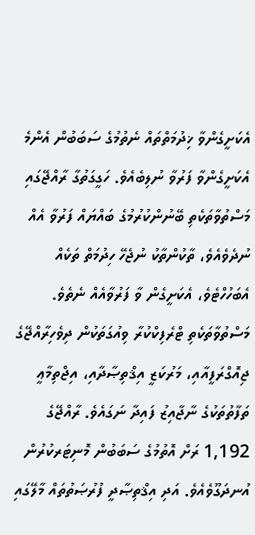އެކަށީގެންވާ ޚިދުމަތްތައް ނެތުމުގެ ސަބަބުން އެންމެ އެކަށީގެންވާ ފަރުވާ ނުލިބެއެވެ. ހަގީގަތުގާ ރާއްޖޭގައި މަސްތުވާތަކެތި ބޭނުންކުރުމުގެ ބައްޔައް ފަރުވާ އެއް ނުދެވެއެވެ، ތާކުންތާކު ނުޖެހޭ ހިދުމަތް ތަކެއް އެބަހުހްޓެވެ، އެކަށީގެން ވާ ފަރުވާއެއް ނެތެވެ.
މަސްތުވާތަކެތި ޓްރެފިކްކުރާ ވިއުގަތަކުން ދިވެހިރާއްޖޭގެ ޖިއޮގްރަފީއާއި، މަރުކަޒީ އިޤްތިޞާދާއި، އިޖްތިމާޢީ ތަފާތުތަކުގެ ނާޖާއިޒު ފައިދާ ނަގައެވެ. ރާއްޖޭގެ 1,192 ރަށް އޮތުމުގެ ސަބަބުން މޮނިޓަރކުރުން އުނދަގޫވެއެވެ. އަދި އިޤްތިޞާދީ ފުރުޞަތުތައް މާލޭގައި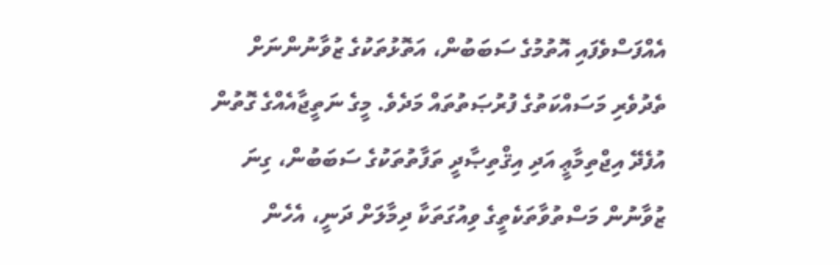އެއްފަސްވެފައި އޮތުމުގެ ސަބަބުން، އަތޮޅުތަކުގެ ޒުވާނުންނަށް ތެދުވެރި މަސައްކަތުގެ ފުރުޞަތުތައް މަދެވެ. މީގެ ނަތީޖާއެއްގެ ގޮތުން އުފެދޭ އިޖްތިމާޢީ އަދި އިޤްތިޞާދީ ތަފާތުތަކުގެ ސަބަބުން، ގިނަ ޒުވާނުން މަސްތުވާތަކެތީގެ ވިއުގަތަކާ ދިމާލަށް ދަނީ، އެހެން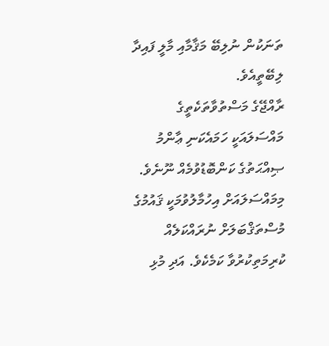ތަނަކުން ނުލިބޭ މަޤާމާއި މާލީ ފައިދާ ލިބޭތީއެވެ.
ރާއްޖޭގެ މަސްތުވާތަކެތީގެ މައްސަލައަކީ ހަމައެކަނި ޢާންމު ޞިއްޙަތުގެ ކަންބޮޑުވުމެއް ނޫނެވެ. މިމައްސަލައަށް އިހުމާލުވުމަކީ ޤައުމުގެ މުސްތަޤްބަލަށް ނުރައްކަލެއް ކުރިމަތިކުރުވާ ކަމެކެވެ. އަދި މުޅި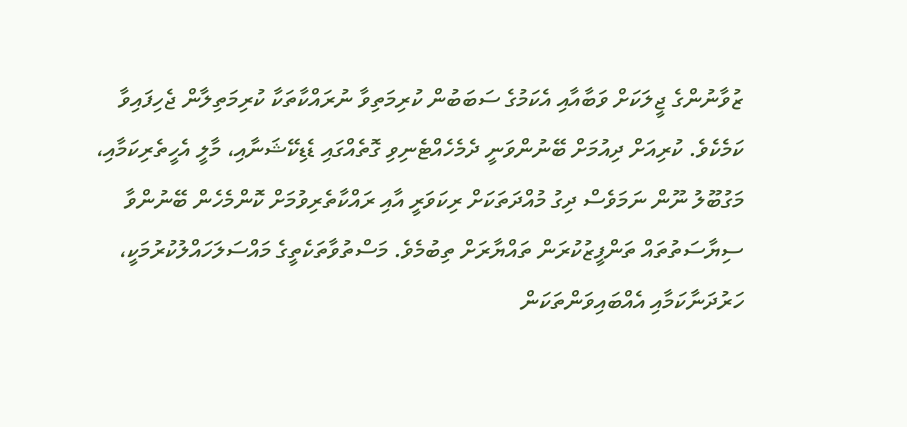ޒުވާނުންގެ ޖީލަކަށް ވަބާއާއި އެކަމުގެ ސަބަބުން ކުރިމަތިވާ ނުރައްކާތަކާ ކުރިމަތިލާން ޖެހިފައިވާ ކަމެކެވެ. ކުރިއަށް ދިއުމަށް ބޭނުންވަނީ ދެމެހެއްޓެނިވި ގޮތެއްގައި ޑެޑިކޭޝަނާއި، މާލީ އެހީތެރިކަމާއި، މަގުބޫލު ނޫން ނަމަވެސް ދިގު މުއްދަތަކަށް ރިކަވަރީ އާއި ރައްކާތެރިވުމަށް ކޮންމެހެން ބޭނުންވާ ސިޔާސަތުތައް ތަންފީޒުކުރަން ތައްޔާރަށް ތިބުމެވެ. މަސްތުވާތަކެތީގެ މައްސަލަހައްލުކުރުމަކީ، ހަރުދަނާކަމާއި އެއްބައިވަންތަކަން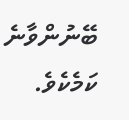ބޭނުންވާނެ ކަމެކެވެ.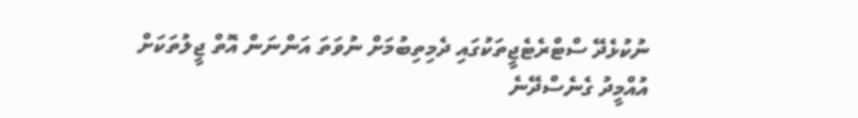ނުކުޅެދޭ ސްޓްރެޓެޖީތަކުގައި ދެމިތިބުމަށް ނުވަތަ އަންނަން އޮތް ޖީލުތަކަށް އުއްމީދު ގެނެސްދޭނެ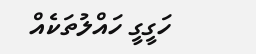ހަގީގީ ހައްލުތަކެއް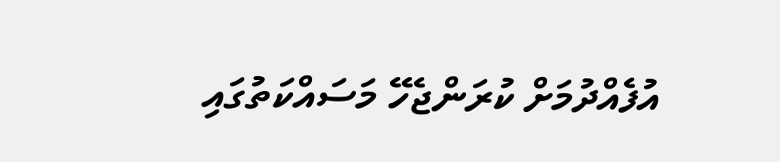އުފެއްދުމަށް ކުރަންޖެހޭ މަސައްކަތުގައި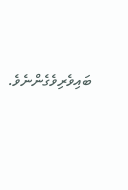ބައިވެރިވެގެންނެވެ.